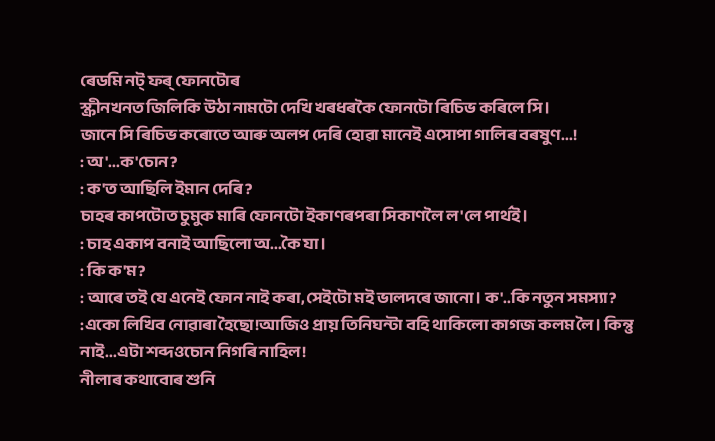ৰেডমি নট্ ফৰ্ ফোনটোৰ
স্ক্ৰীনখনত জিলিকি উঠা নামটো দেখি খৰধৰকৈ ফোনটো ৰিচিভ কৰিলে সি।
জানে সি ৰিচিভ কৰোতে আৰু অলপ দেৰি হোৱা মানেই এসোপা গালিৰ বৰষুণ...!
: অ'...ক'চোন?
: ক'ত আছিলি ইমান দেৰি?
চাহৰ কাপটোত চুমুক মাৰি ফোনটো ইকাণৰপৰা সিকাণলৈ ল'লে পাৰ্থই।
: চাহ একাপ বনাই আছিলো অ...কৈ যা।
: কি ক'ম?
: আৰে তই যে এনেই ফোন নাই কৰা,সেইটো মই ভালদৰে জানো। ক'..কি নতুন সমস্যা?
:একো লিখিব নোৱাৰা হৈছো!আজিও প্ৰায় তিনিঘন্টা বহি থাকিলো কাগজ কলম লৈ। কিন্তু নাই...এটা শব্দওচোন নিগৰি নাহিল!
নীলাৰ কথাবোৰ শুনি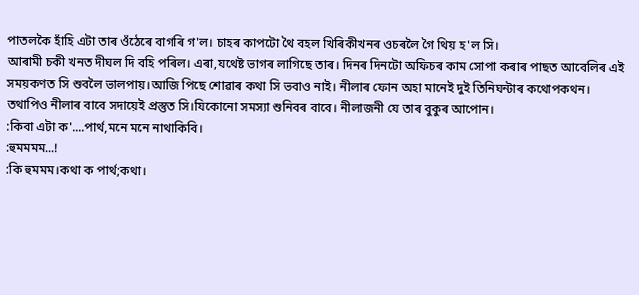পাতলকৈ হাঁহি এটা তাৰ ওঁঠেৰে বাগৰি গ'ল। চাহৰ কাপটো থৈ বহল খিৰিকীখনৰ ওচৰলৈ গৈ থিয় হ'ল সি।
আৰামী চকী খনত দীঘল দি বহি পৰিল। এৰা,যথেষ্ট ভাগৰ লাগিছে তাৰ। দিনৰ দিনটো অফিচৰ কাম সোপা কৰাৰ পাছত আবেলিৰ এই সময়কণত সি শুবলৈ ভালপায়।আজি পিছে শোৱাৰ কথা সি ভবাও নাই। নীলাৰ ফোন অহা মানেই দুই তিনিঘন্টাৰ কথোপকথন।
তথাপিও নীলাৰ বাবে সদায়েই প্ৰস্তুত সি।যিকোনো সমস্যা শুনিবৰ বাবে। নীলাজনী যে তাৰ বুকুৰ আপোন।
:কিবা এটা ক'....পাৰ্থ,মনে মনে নাথাকিবি।
:হুমমমম...!
:কি হুমমম।কথা ক পাৰ্থ;কথা।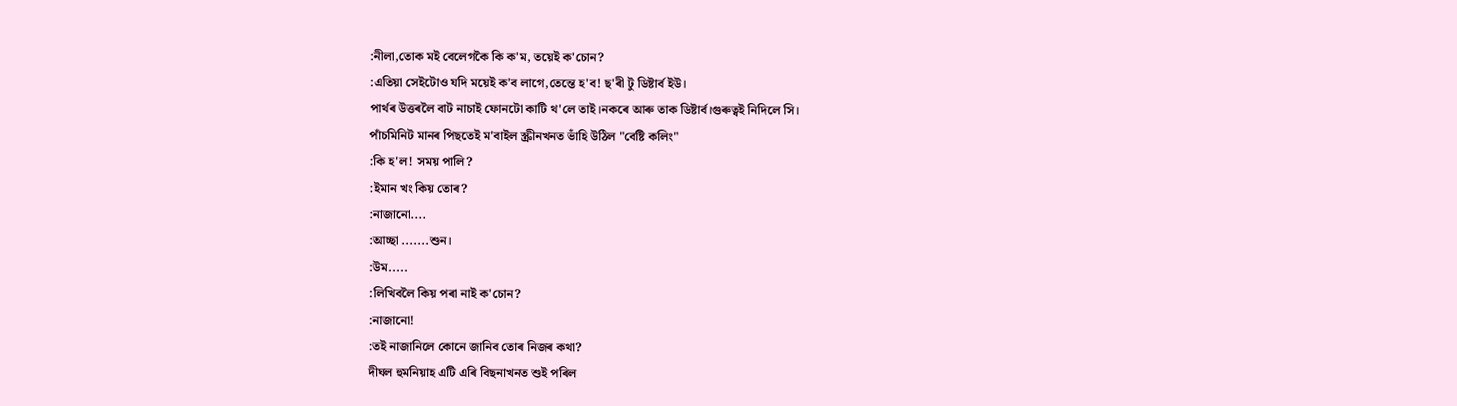:নীলা,তোক মই বেলেগকৈ কি ক'ম, তয়েই ক'চোন?
:এতিয়া সেইটোও যদি ময়েই ক'ব লাগে,তেন্তে হ'ব! ছ'ৰী টু ডিষ্টাৰ্ব ইউ।
পাৰ্থৰ উত্তৰলৈ বাট নাচাই ফোনটো কাটি থ'লে তাই।নকৰে আৰু তাক ডিষ্টাৰ্ব।গুৰুত্বই নিদিলে সি।
পাঁচমিনিট মানৰ পিছতেই ম'বাইল স্ক্ৰীনখনত ভাঁহি উঠিল "বেষ্টি কলিং"
:কি হ'ল! সময় পালি?
:ইমান খং কিয় তোৰ?
:নাজানো....
:আচ্ছা .......শুন।
:উম.....
:লিখিবলৈ কিয় পৰা নাই ক'চোন?
:নাজানো!
:তই নাজানিলে কোনে জানিব তোৰ নিজৰ কথা?
দীঘল হুমনিয়াহ এটি এৰি বিছনাখনত শুই পৰিল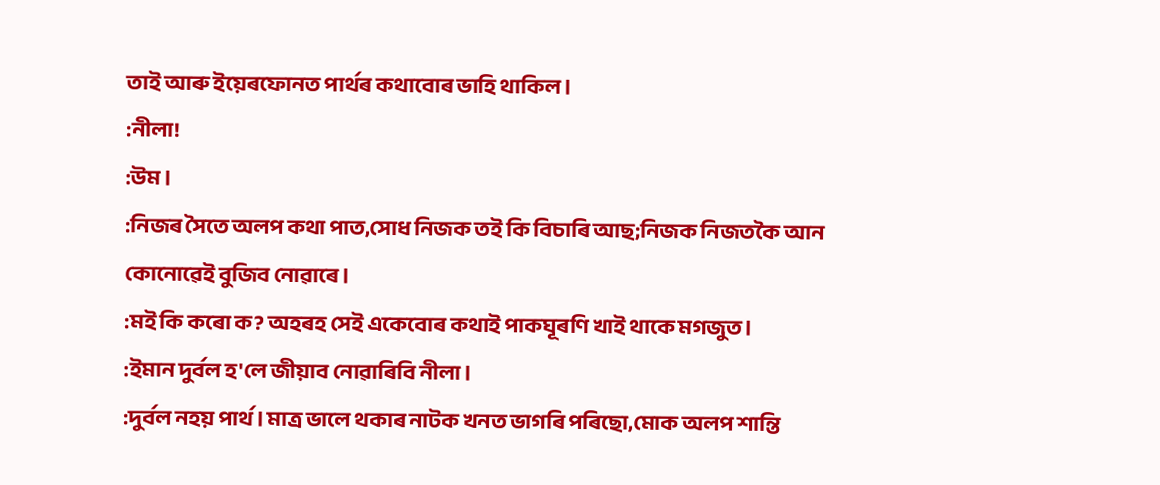তাই আৰু ইয়েৰফোনত পাৰ্থৰ কথাবোৰ ভাহি থাকিল।
:নীলা!
:উম।
:নিজৰ সৈতে অলপ কথা পাত,সোধ নিজক তই কি বিচাৰি আছ;নিজক নিজতকৈ আন কোনোৱেই বুজিব নোৱাৰে।
:মই কি কৰো ক? অহৰহ সেই একেবোৰ কথাই পাকঘূৰণি খাই থাকে মগজুত।
:ইমান দুৰ্বল হ'লে জীয়াব নোৱাৰিবি নীলা।
:দুৰ্বল নহয় পাৰ্থ। মাত্ৰ ভালে থকাৰ নাটক খনত ভাগৰি পৰিছো,মোক অলপ শান্তি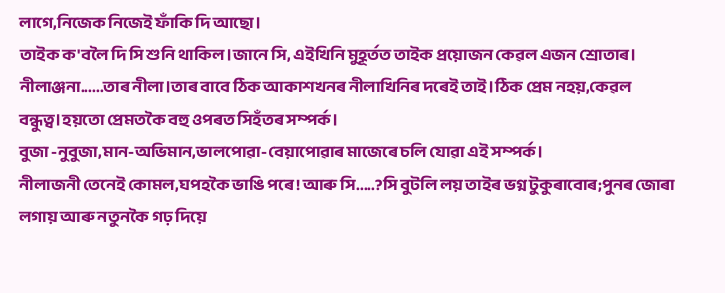লাগে,নিজেক নিজেই ফাঁকি দি আছো।
তাইক ক'বলৈ দি সি শুনি থাকিল।জানে সি, এইখিনি মুহূৰ্তত তাইক প্ৰয়োজন কেৱল এজন শ্ৰোতাৰ।
নীলাঞ্জনা......তাৰ নীলা।তাৰ বাবে ঠিক আকাশখনৰ নীলাখিনিৰ দৰেই তাই।ঠিক প্ৰেম নহয়,কেৱল বন্ধুত্ব।হয়তো প্ৰেমতকৈ বহু ওপৰত সিহঁতৰ সম্পৰ্ক।
বুজা -নুবুজা,মান-অভিমান,ভালপোৱা-বেয়াপোৱাৰ মাজেৰে চলি যোৱা এই সম্পৰ্ক।
নীলাজনী তেনেই কোমল,ঘপহকৈ ভাঙি পৰে! আৰু সি.....?সি বুটলি লয় তাইৰ ভগ্ন টুকুৰাবোৰ;পুনৰ জোৰা লগায় আৰু নতুনকৈ গঢ় দিয়ে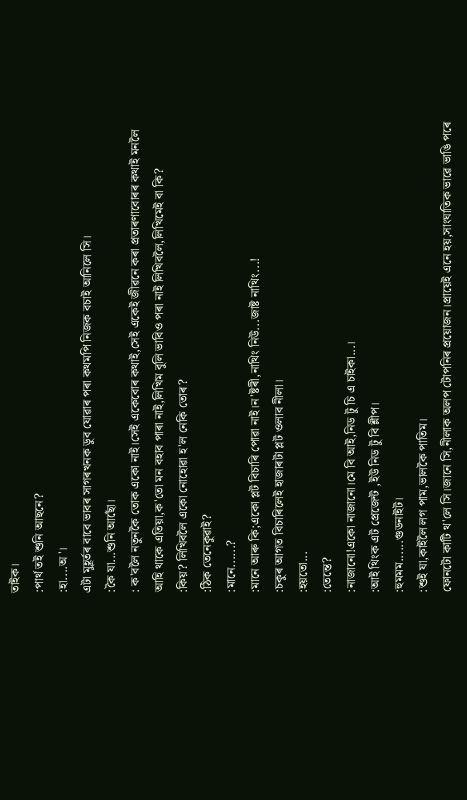তাইক।
:পাৰ্থ তই শুনি আছনে?
:হা....অ'।
এটা মুহূৰ্তৰ বাবে ভাবৰ সাগৰখনক ডুব যোৱাৰ পৰা কথমপি নিজক বচাই আনিলে সি।
:কৈ যা...শুনি আছোঁ।
: ক'বলৈ নতুনকৈ তোক একো নাই।সেই একেবোৰ কথাই,সেই একেই জীৱনে কৰা প্ৰতাৰণাবোৰৰ কথাই মনলৈ আহি থাকে এতিয়া,ক'তো মন বহাব পাৰা নাই,লিখিম বুলি ভাবিও পৰা নাই লিখিবলৈ,লিখিমেই বা কি?
:কিয়? লিখিবলৈ একো নোহোৱা হ'ল নেকি তোৰ?
:ঠিক তেনেকুৱাই?
:মানে......?
:মানে আৰু কি;একো প্লট বিচাৰি পোৱা নাই।ন'ষ্টৰী,নাথিং নিউ...জাষ্ট নাথিং...!
:চকুৰ আগত বিচাৰিলেই হাজাৰটা প্লট ওলাব নীলা।
:হয়তো...
:তেন্তে?
:নাজানো!একো নাজানো।মে বি আই,নিড টু চি এ চাইকা...।
:আই থিংক এট প্ৰেজেন্ট ,ইউ নিড টু বি শ্লীপ।
:হুমমম......গুডনাইট।
:শুই যা,কাইলৈ লগ পাম,ভালকৈ পাতিম।
ফোনটো কাটি থ'লে সি।জানে সি,নীলাক অলপ টোপনিৰ প্ৰয়োজন।প্ৰায়েই এনে হয়,সাংঘাতিক ভাৱে ভাঙি পৰে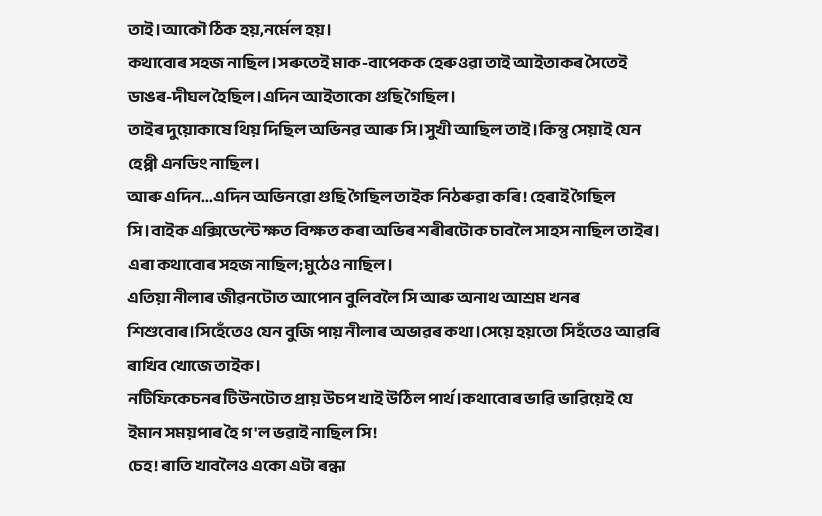তাই।আকৌ ঠিক হয়,নৰ্মেল হয়।
কথাবোৰ সহজ নাছিল।সৰুতেই মাক-বাপেকক হেৰুওৱা তাই আইতাকৰ সৈতেই ডাঙৰ-দীঘল হৈছিল।এদিন আইতাকো গুছি গৈছিল।
তাইৰ দুয়োকাষে থিয় দিছিল অভিনৱ আৰু সি।সুখী আছিল তাই।কিন্তু সেয়াই যেন হেপ্পী এনডিং নাছিল।
আৰু এদিন...এদিন অভিনৱো গুছি গৈছিল তাইক নিঠৰুৱা কৰি! হেৰাই গৈছিল সি।বাইক এক্সিডেন্টে ক্ষত বিক্ষত কৰা অভিৰ শৰীৰটোক চাবলৈ সাহস নাছিল তাইৰ।
এৰা কথাবোৰ সহজ নাছিল;মুঠেও নাছিল।
এতিয়া নীলাৰ জীৱনটোত আপোন বুলিবলৈ সি আৰু অনাথ আশ্ৰম খনৰ শিশুবোৰ।সিহেঁতেও যেন বুজি পায় নীলাৰ অভাৱৰ কথা।সেয়ে হয়তো সিহঁতেও আৱৰি ৰাখিব খোজে তাইক।
নটিফিকেচনৰ টিউনটোত প্ৰায় উচপ খাই উঠিল পাৰ্থ।কথাবোৰ ভাৱি ভাৱিয়েই যে ইমান সময়পাৰ হৈ গ'ল ভৱাই নাছিল সি!
চেহ! ৰাতি খাবলৈও একো এটা ৰন্ধা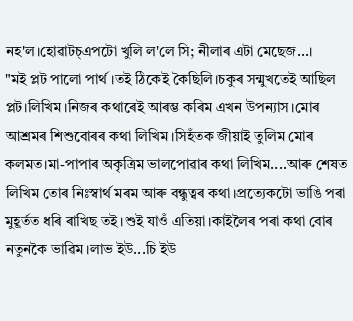নহ'ল।হোৱাটচ্এপটো খুলি ল'লে সি; নীলাৰ এটা মেছেজ...।
"মই প্লট পালো পাৰ্থ ।তই ঠিকেই কৈছিলি।চকুৰ সন্মুখতেই আছিল প্লট।লিখিম।নিজৰ কথাৰেই আৰম্ভ কৰিম এখন উপন্যাস।মোৰ আশ্ৰমৰ শিশুবোৰৰ কথা লিখিম।সিহঁতক জীয়াই তুলিম মোৰ কলমত।মা-পাপাৰ অকৃত্ৰিম ভালপোৱাৰ কথা লিখিম....আৰু শেষত লিখিম তোৰ নিঃস্বাৰ্থ মৰম আৰু বন্ধুত্বৰ কথা।প্ৰত্যেকটো ভাঙি পৰা মুহূৰ্তত ধৰি ৰাখিছ তই।শুই যাওঁ এতিয়া।কাইলৈৰ পৰা কথা বোৰ নতুনকৈ ভাৱিম।লাভ ইউ...চি ইউ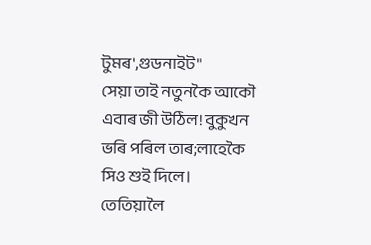টুমৰ',গুডনাইট"
সেয়া তাই নতুনকৈ আকৌ এবাৰ জী উঠিল! বুকুখন ভৰি পৰিল তাৰ;লাহেকৈ সিও শুই দিলে।
তেতিয়ালৈ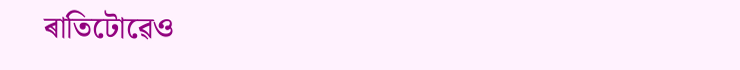ৰাতিটোৱেও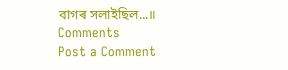বাগৰ সলাইছিল...॥
Comments
Post a Comment